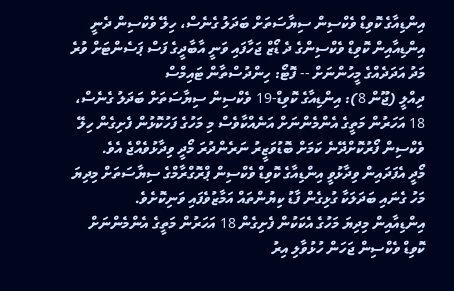އިންޑިއާގެ ކޮވިޑް ވެކްސިން ސިޔާސަތަށް ބަދަލު ގެނެސް، ހިލޭ ވެކްސިން ދެނީ
އިންޑިއާއިން ކޮވިޑް ވެކްސިންގެ ދެ ޑޯޒް ޖަހާފައި ވަނީ އާބާދީގެ ފަސް ޕަސެންޓަށް ވުރެ މަދު އަދަދެއްގެ މީހުންނަށް -- ފޮޓޯ: ހިންދުސްތާން ޓައިމްސް
ދިއްލީ (ޖޫން 8): އިންޑިއާގެ ކޮވިޑް-19 ވެކްސިން ސިޔާސަތަށް ބަދަލު ގެނެސް، 18 އަހަރުން މަތީގެ އެންމެންނަށް އަނެއްކާވެސް މި މަހުގެ ފަހުކޮޅުން ފެށިގެން ހިލޭ ވެކްސިން ފޯރުކޮށްދޭނެ ކަމަށް ބޮޑުވަޒީރު ނަރެންދުރަ މޯދީ ވިދާޅުވެއްޖެ އެވެ.
މޯދީ އެފަދައިން ވިދާޅުވީ އިންޑިއާގެ ކޮވިޑް ވެކްސިން ޕްރޮގްރާމްގެ ސިޔާސަތަށް މިދިޔަ މަހު ގެނައި ބަދަލަކާ ގުޅިގެން ފާޑު ކިޔުންތައް އަމާޒުވެފައި ވަނިކޮށެވެ.
އިންޑިއާއިން މިދިޔަ މަހުގެ އެކަކުން ފެށިގެން 18 އަހަރުން މަތީގެ އެންމެންނަށް ކޮވިޑް ވެކްސިން ޖަހަން ހުޅުވާލި އިރު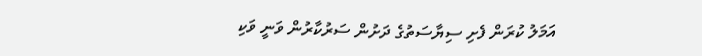އަމަލު ކުރަން ފެށި ސިޔާސަތުގެ ދަށުން ސަރުކާރުން ވަނީ ވަކި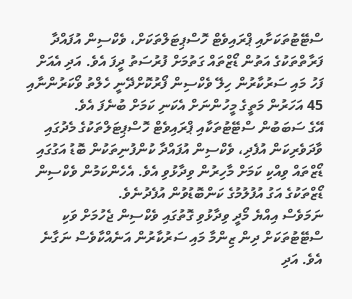ސްޓޭޓުތަކަށާއި ޕްރައިވެޓް ހޮސްޕިޓަލްތަކަށް، ވެކްސިން އުފައްދާ ފަރާތްތަކުގެ އަތުން ޑޯޒްތައް ގަތުމަށް ފުރުސަތު ދީފަ އެވެ. އަދި އެއަށް ފަހު މައި ސަރުކާރުން ހިލޭ ވެކްސިން ފޯރުކޮށްދޭނީ ހެލްތު ވޯކަރުންނާއި 45 އަހަރުން މަތީގެ މީހުންނަށް އެކަނި ކަމަށް ބުނެފަ އެވެ.
އޭގެ ސަބަބުން ސްޓޭޓުތަކާއި ޕްރައިވެޓް ހޮސްޕިޓަލްތަކުގެ މެދުގައި ވާދަވެރިކަން އުފެދި، ވެކްސިން އުފައްދާ ކުންފުނިތަކުން ބޮޑު އަގުގައި ޑޯޒްތައް ވިއްކި ކަމަށް މާހިރުން ވިދާޅުވި އެވެ. އެހެންކަމުން ވެކްސިން ޑޯޒްތަކުގެ އަގު އުފުލުމުގެ ކަންބޮޑުވުން އުފެދުނެވެ.
ނަމަވެސް އިއްޔެ މޯދީ ވިދާޅުވި ގޮތުގައި ވެކްސިން ޖެހުމަށް ވަކި ސްޓޭޓުތަކަށް ދިން ޒިންމާ މައި ސަރުކާރުން އަނެއްކާވެސް ނަގާނެ އެވެ. އަދި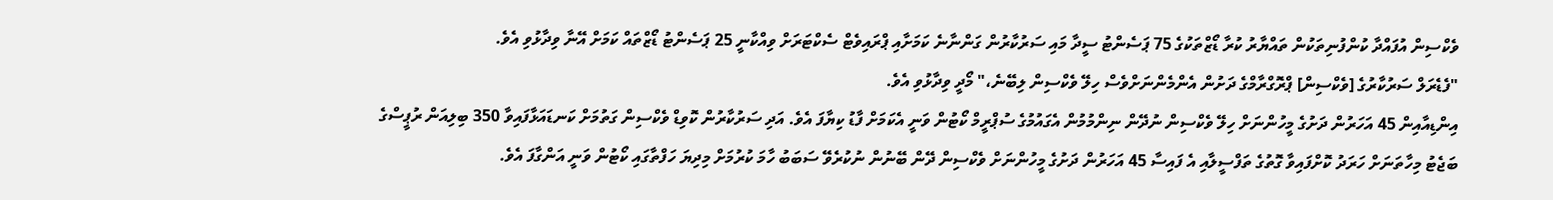ވެކްސިން އުފައްދާ ކުންފުނިތަކުން ތައްޔާރު ކުރާ ޑޯޒްތަކުގެ 75 ޕަސެންޓު ސީދާ މައި ސަރުކާރުން ގަންނާނެ ކަމަށާއި ޕްރައިވެޓް ސެކްޓަރަށް ވިއްކާނީ 25 ޕަސެންޓު ޑޯޒްތައް ކަމަށް އޭނާ ވިދާޅުވި އެވެ.
"ފެޑެރަލް ސަރުކާރުގެ [ވެކްސިން] ޕްރޮގްރާމްގެ ދަށުން އެންމެންނަށްވެސް ހިލޭ ވެކްސިން ލިބޭނެ،" މޯދީ ވިދާޅުވި އެވެ.
އިންޑިއާއިން 45 އަހަރުން ދަށުގެ މީހުންނަށް ހިލޭ ވެކްސިން ނުދޭން ނިންމުމުން އެގައުމުގެ ސުޕްރީމް ކޯޓުން ވަނީ އެކަމަށް ފާޑު ކިޔާފަ އެވެ. އަދި ސަރުކާރުން ކޮވިޑް ވެކްސިން ގަތުމަށް ކަނޑައަޅާފައިވާ 350 ބިލިއަން ރުޕީސްގެ ބަޖެޓު މިހާތަނަށް ހަރަދު ކޮށްފައިވާ ގޮތުގެ ތަފްސީލާއި އެ ފައިސާ 45 އަހަރުން ދަށުގެ މީހުންނަށް ވެކްސިން ދޭން ބޭނުން ނުކުރެވޭ ސަބަބު ހާމަ ކުރުމަށް މިދިޔަ ހަފްތާގައި ކޯޓުން ވަނީ އަންގާފަ އެވެ.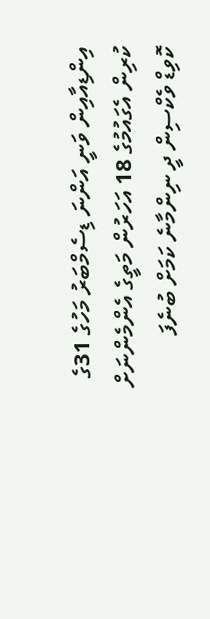އިންޑިއާއިން ވަނީ އަންނަ ޑިސެމްބަރު މަހުގެ 31ގެ ކުރިން އެގައުމުގެ 18 އަހަރުން މަތީގެ އެންމެންނަށް ކޮވިޑް ވެކްސިން ދީ ނިންމާނެ ކަމަށް ބުނެފަ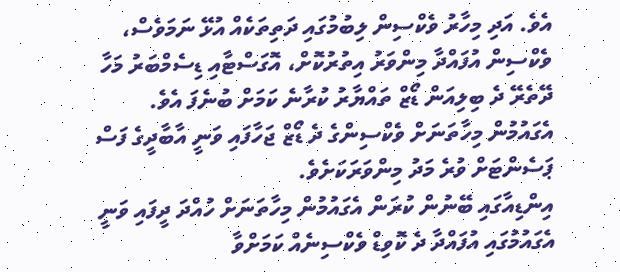އެވެ. އަދި މިހާރު ވެކްސިން ލިބުމުގައި ދަތިތަކެއް އުޅޭ ނަމަވެސް، ވެކްސިން އުފައްދާ މިންވަރު އިތުރުކޮށް، އޮގަސްޓާއި ޑިސެމްބަރު މަހާ ދޭތެރޭ ދެ ބިލިއަން ޑޯޒް ތައްޔާރު ކުރާނެ ކަމަށް ބުނެފަ އެވެ. އެގައުމުން މިހާތަނަށް ވެކްސިންގެ ދެ ޑޯޒް ޖަހާފައި ވަނީ އާބާދީގެ ފަސް ޕަސެންޓަށް ވުރެ މަދު މިންވަރަކަށެވެ.
އިންޑިއާގައި ބޭނުން ކުރަން އެގައުމުން މިހާތަނަށް ހުއްދަ ދީފައި ވަނީ އެގައުމުގައި އުފައްދާ ދެ ކޮވިޑް ވެކްސިނެއް ކަމަށްވާ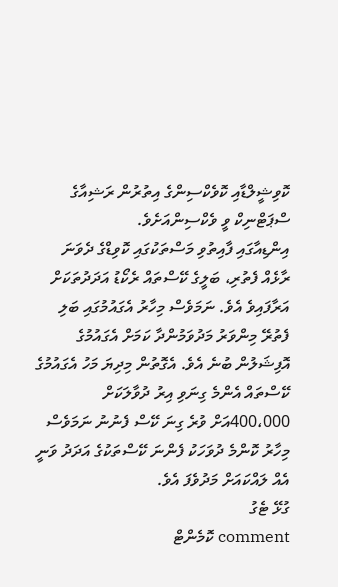ކޮވިޝީލްޑާއި ކޮވެކްސިންގެ އިތުރުން ރަޝިއާގެ ސްޕަޓްނިކް ވީ ވެކްސިންއަށެވެ.
އިންޑިއާގައި ފާއިތުވި މަސްތަކުގައި ކޮވިޑްގެ ދެވަނަ ރާޅެއް ފެތުރި، ބަލީގެ ކޭސްތައް ރެކޯޑު އަދަދުތަކަށް އަރާފައިވެ އެވެ. ނަމަވެސް މިހާރު އެގައުމުގައި ބަލި ފެތުރޭ މިންވަރު މަދުވަމުންދާ ކަމަށް އެގައުމުގެ އޮފިޝަލުން ބުނެ އެވެ. އެގޮތުން މިދިޔަ މަހު އެގައުމުގެ ކޭސްތައް އެންމެ ގިނަވި އިރު ދުވާލަކަށް 400،000އަށް ވުރެ ގިނަ ކޭސް ފެނުނު ނަމަވެސް މިހާރު ކޮންމެ ދުވަހަކު ފެންނަ ކޭސްތަކުގެ އަދަދު ވަނީ އެއް ލައްކައަށް މަދުވެފަ އެވެ.
ގުޅޭ ޓެގު
comment ކޮމެންޓް